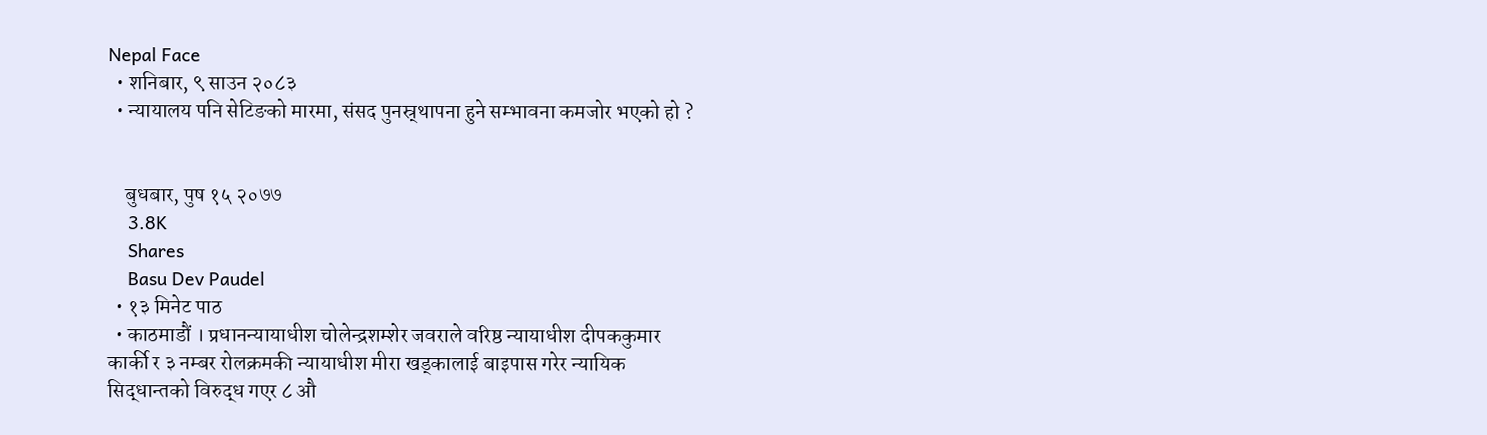Nepal Face
  • शनिबार, ९ साउन २०८३
  • न्यायालय पनि सेटिङको मारमा, संसद पुनस्र्थापना हुने सम्भावना कमजोर भएको हो ?


    बुधबार, पुष १५ २०७७
    3.8K
    Shares
    Basu Dev Paudel
  • १३ मिनेट पाठ
  • काठमाडौं । प्रधानन्यायाधीश चोलेन्द्रशम्शेर जवराले वरिष्ठ न्यायाधीश दीपककुमार कार्की र ३ नम्बर रोलक्रमकी न्यायाधीश मीरा खड्कालाई बाइपास गरेर न्यायिक सिद्धान्तको विरुद्ध गएर ८ औ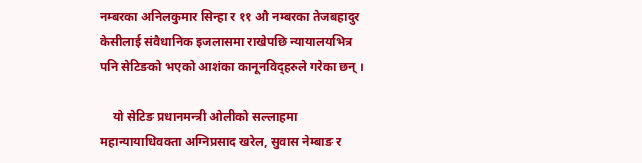नम्बरका अनिलकुमार सिन्हा र ११ औ नम्बरका तेजबहादुर केसीलाई संवैधानिक इजलासमा राखेपछि न्यायालयभित्र पनि सेटिङको भएको आशंका कानूनविद्हरुले गरेका छन् ।

    यो सेटिङ प्रधानमन्त्री ओलीको सल्लाहमा महान्यायाधिवक्ता अग्निप्रसाद खरेल, सुवास नेम्बाङ र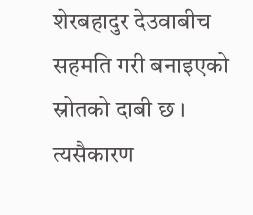शेरबहादुर देउवाबीच सहमति गरी बनाइएको स्रोतको दाबी छ । त्यसैकारण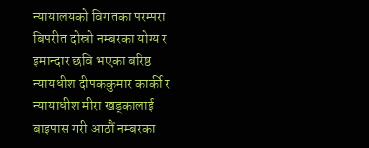न्यायालयको विगतका परम्परा बिपरीत दोस्रो नम्बरका योग्य र इमान्दार छवि भएका बरिष्ठ न्यायधीश दीपककुमार कार्की र न्यायाधीश मीरा खड्कालाई बाइपास गरी आठौं नम्बरका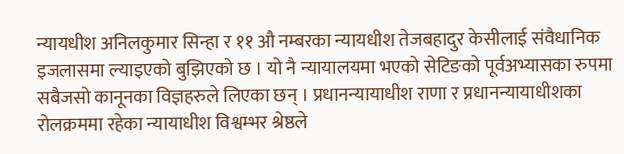न्यायधीश अनिलकुमार सिन्हा र ११ औ नम्बरका न्यायधीश तेजबहादुर केसीलाई संवैधानिक इजलासमा ल्याइएको बुझिएको छ । यो नै न्यायालयमा भएको सेटिङको पूर्वअभ्यासका रुपमा सबैजसो कानूनका विज्ञहरुले लिएका छन् । प्रधानन्यायाधीश राणा र प्रधानन्यायाधीशका रोलक्रममा रहेका न्यायाधीश विश्वम्भर श्रेष्ठले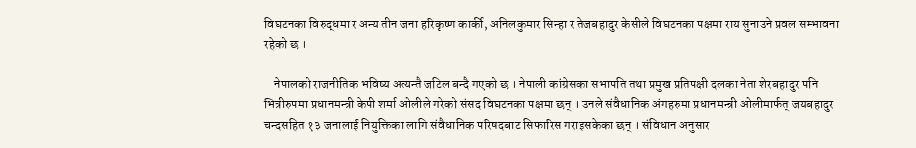विघटनका विरुद्धमा र अन्य तीन जना हरिकृष्ण कार्की, अनिलकुमार सिन्हा र तेजबहादुर केसीले विघटनका पक्षमा राय सुनाउने प्रवल सम्भावना रहेको छ ।

    नेपालको राजनीतिक भविष्य अत्यन्तै जटिल बन्दै गएको छ । नेपाली कांग्रेसका सभापति तथा प्रमुख प्रतिपक्षी दलका नेता शेरबहादुर पनि भित्रीरुपमा प्रधानमन्त्री केपी शर्मा ओलीले गरेको संसद विघटनका पक्षमा छन् । उनले संवैधानिक अंगहरुमा प्रधानमन्त्री ओलीमार्फत् जयबहादुर चन्दसहित १३ जनालाई नियुक्तिका लागि संवैधानिक परिषदबाट सिफारिस गराइसकेका छन् । संविधान अनुसार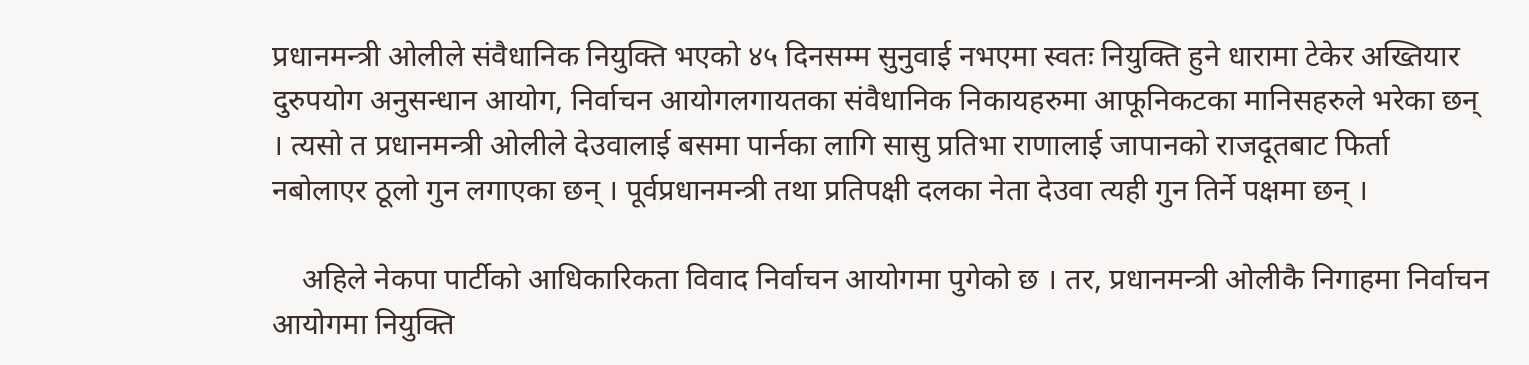प्रधानमन्त्री ओलीले संवैधानिक नियुक्ति भएको ४५ दिनसम्म सुनुवाई नभएमा स्वतः नियुक्ति हुने धारामा टेकेर अख्तियार दुरुपयोग अनुसन्धान आयोग, निर्वाचन आयोगलगायतका संवैधानिक निकायहरुमा आफूनिकटका मानिसहरुले भरेका छन् । त्यसो त प्रधानमन्त्री ओलीले देउवालाई बसमा पार्नका लागि सासु प्रतिभा राणालाई जापानको राजदूतबाट फिर्ता नबोलाएर ठूलो गुन लगाएका छन् । पूर्वप्रधानमन्त्री तथा प्रतिपक्षी दलका नेता देउवा त्यही गुन तिर्ने पक्षमा छन् ।

    अहिले नेकपा पार्टीको आधिकारिकता विवाद निर्वाचन आयोगमा पुगेको छ । तर, प्रधानमन्त्री ओलीकै निगाहमा निर्वाचन आयोगमा नियुक्ति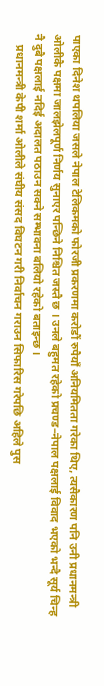पाएका दिनेश थपलिया जसले नेपाल टेलिकमको फोरजी प्रकरणमा करोडौं रुपैयाँ अनियमितता गरेका थिए, त्यसैकारण पनि उनी प्रधानमन्त्री ओलीकै पक्षमा जालझेलपूर्ण निर्णय सुनाएर पन्छिने निश्चित जस्तै छ । उनले बहुमत रहेको प्रचण्ड–नेपाल पक्षलाई विवाद भएको भन्दै सूर्य चिन्ह नै दुबै पक्षलाई नदिई अदालत पठाउन सक्ने सम्भावना बलियो रहेको बताइन्छ ।
    प्रधानमन्त्री केपी शर्मा ओलीले संघीय संसद विघटन गरी निर्वाचन गराउन सिफारिस गरेपछि अहिले पुस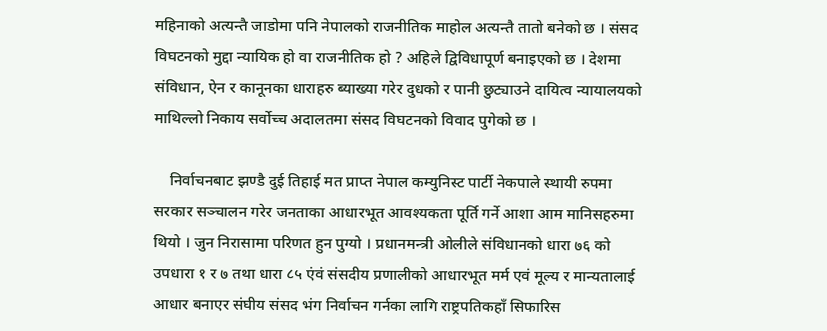महिनाको अत्यन्तै जाडोमा पनि नेपालको राजनीतिक माहोल अत्यन्तै तातो बनेको छ । संसद विघटनको मुद्दा न्यायिक हो वा राजनीतिक हो ? अहिले द्विविधापूर्ण बनाइएको छ । देशमा संविधान, ऐन र कानूनका धाराहरु ब्याख्या गरेर दुधको र पानी छुट्याउने दायित्व न्यायालयको माथिल्लो निकाय सर्वोच्च अदालतमा संसद विघटनको विवाद पुगेको छ ।

    निर्वाचनबाट झण्डै दुई तिहाई मत प्राप्त नेपाल कम्युनिस्ट पार्टी नेकपाले स्थायी रुपमा सरकार सञ्चालन गरेर जनताका आधारभूत आवश्यकता पूर्ति गर्ने आशा आम मानिसहरुमा थियो । जुन निरासामा परिणत हुन पुग्यो । प्रधानमन्त्री ओलीले संविधानको धारा ७६ को उपधारा १ र ७ तथा धारा ८५ एंवं संसदीय प्रणालीको आधारभूत मर्म एवं मूल्य र मान्यतालाई आधार बनाएर संघीय संसद भंग निर्वाचन गर्नका लागि राष्ट्रपतिकहाँ सिफारिस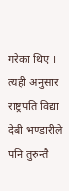गरेका थिए । त्यही अनुसार राष्ट्रपति विद्या देबी भण्डारीले पनि तुरुन्तै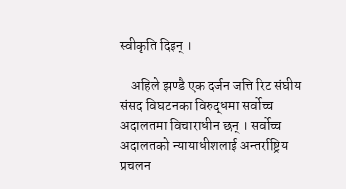स्वीकृति दिइन् ।

    अहिले झण्डै एक दर्जन जत्ति रिट संघीय संसद विघटनका विरुद्धमा सर्वोच्च अदालतमा विचाराधीन छन् । सर्वोच्च अदालतको न्यायाधीशलाई अन्तर्राष्ट्रिय प्रचलन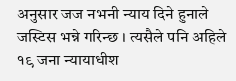अनुसार जज नभनी न्याय दिने हुनाले जस्टिस भन्ने गरिन्छ । त्यसैले पनि अहिले १९ जना न्यायाधीश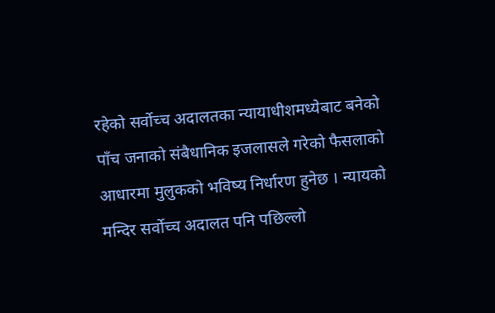रहेको सर्वोच्च अदालतका न्यायाधीशमध्येबाट बनेको पाँच जनाको संबैधानिक इजलासले गरेको फैसलाको आधारमा मुलुकको भविष्य निर्धारण हुनेछ । न्यायको मन्दिर सर्वोच्च अदालत पनि पछिल्लो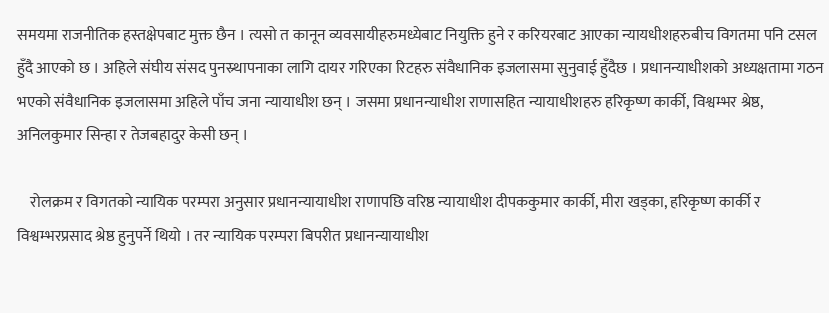समयमा राजनीतिक हस्तक्षेपबाट मुक्त छैन । त्यसो त कानून व्यवसायीहरुमध्येबाट नियुक्ति हुने र करियरबाट आएका न्यायधीशहरुबीच विगतमा पनि टसल हुँदै आएको छ । अहिले संघीय संसद पुनस्र्थापनाका लागि दायर गरिएका रिटहरु संवैधानिक इजलासमा सुनुवाई हुँदैछ । प्रधानन्याधीशको अध्यक्षतामा गठन भएको संवैधानिक इजलासमा अहिले पाँच जना न्यायाधीश छन् । जसमा प्रधानन्याधीश राणासहित न्यायाधीशहरु हरिकृष्ण कार्की, विश्वम्भर श्रेष्ठ, अनिलकुमार सिन्हा र तेजबहादुर केसी छन् ।

    रोलक्रम र विगतको न्यायिक परम्परा अनुसार प्रधानन्यायाधीश राणापछि वरिष्ठ न्यायाधीश दीपककुमार कार्की, मीरा खड्का, हरिकृष्ण कार्की र विश्वम्भरप्रसाद श्रेष्ठ हुनुपर्ने थियो । तर न्यायिक परम्परा बिपरीत प्रधानन्यायाधीश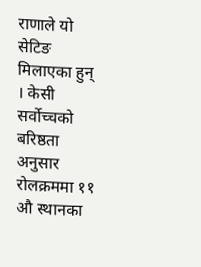राणाले यो सेटिङ मिलाएका हुन् । केसी सर्वोच्चको बरिष्ठता अनुसार रोलक्रममा ११ औ स्थानका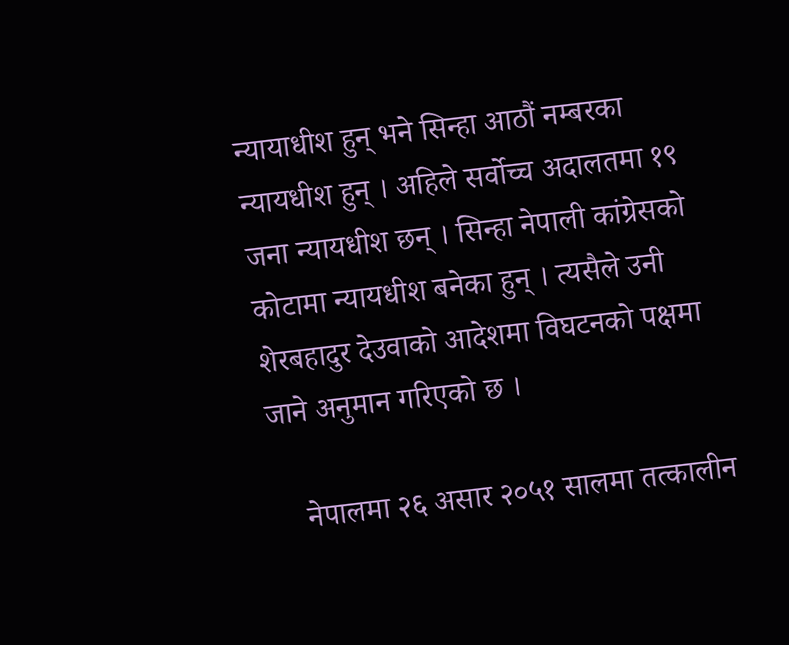न्यायाधीश हुन् भने सिन्हा आठौं नम्बरका न्यायधीश हुन् । अहिले सर्वोच्च अदालतमा १९ जना न्यायधीश छन् । सिन्हा नेपाली कांग्रेसको कोटामा न्यायधीश बनेका हुन् । त्यसैले उनी शेरबहादुर देउवाको आदेशमा विघटनको पक्षमा जाने अनुमान गरिएको छ ।

    नेपालमा २६ असार २०५१ सालमा तत्कालीन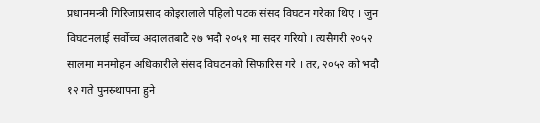प्रधानमन्त्री गिरिजाप्रसाद कोइरालाले पहिलो पटक संसद विघटन गरेका थिए । जुन विघटनलाई सर्वोच्च अदालतबाटै २७ भदौ २०५१ मा सदर गरियो । त्यसैगरी २०५२ सालमा मनमोहन अधिकारीले संसद विघटनको सिफारिस गरे । तर, २०५२ को भदौ १२ गते पुनस्र्थापना हुने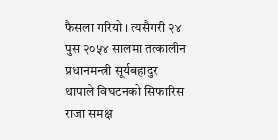फैसला गरियो । त्यसैगरी २४ पुस २०५४ सालमा तत्कालीन प्रधानमन्त्री सूर्यबहादुर थापाले विघटनको सिफारिस राजा समक्ष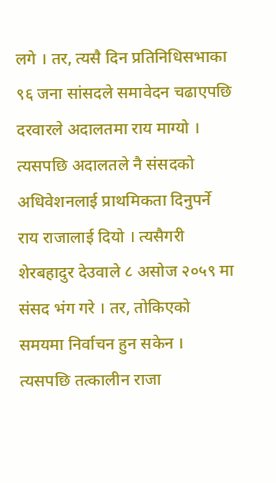लगे । तर, त्यसै दिन प्रतिनिधिसभाका ९६ जना सांसदले समावेदन चढाएपछि दरवारले अदालतमा राय माग्यो । त्यसपछि अदालतले नै संसदको अधिवेशनलाई प्राथमिकता दिनुपर्ने राय राजालाई दियो । त्यसैगरी शेरबहादुर देउवाले ८ असोज २०५९ मा संसद भंग गरे । तर, तोकिएको समयमा निर्वाचन हुन सकेन । त्यसपछि तत्कालीन राजा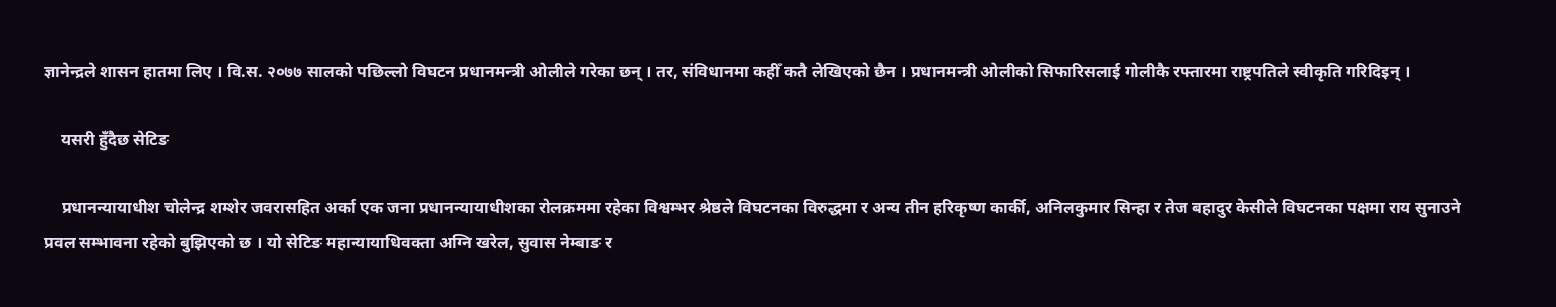ज्ञानेन्द्रले शासन हातमा लिए । वि.स. २०७७ सालको पछिल्लो विघटन प्रधानमन्त्री ओलीले गरेका छन् । तर, संविधानमा कहीँ कतै लेखिएको छैन । प्रधानमन्त्री ओलीको सिफारिसलाई गोलीकै रफ्तारमा राष्ट्रपतिले स्वीकृति गरिदिइन् ।

    यसरी हुँदैछ सेटिङ

    प्रधानन्यायाधीश चोलेन्द्र शम्शेर जवरासहित अर्का एक जना प्रधानन्यायाधीशका रोलक्रममा रहेका विश्वम्भर श्रेष्ठले विघटनका विरुद्धमा र अन्य तीन हरिकृष्ण कार्की, अनिलकुमार सिन्हा र तेज बहादुर केसीले विघटनका पक्षमा राय सुनाउने प्रवल सम्भावना रहेको बुझिएको छ । यो सेटिङ महान्यायाधिवक्ता अग्नि खरेल, सुवास नेम्बाङ र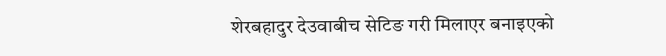शेरबहादुर देउवाबीच सेटिङ गरी मिलाएर बनाइएको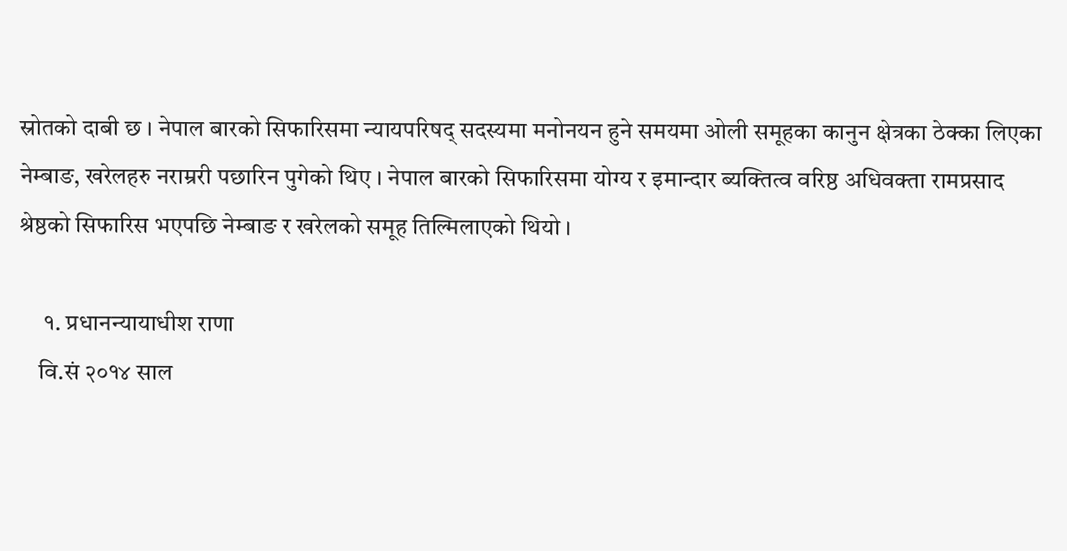स्रोतको दाबी छ । नेपाल बारको सिफारिसमा न्यायपरिषद् सदस्यमा मनोनयन हुने समयमा ओली समूहका कानुन क्षेत्रका ठेक्का लिएका नेम्बाङ, खरेलहरु नराम्ररी पछारिन पुगेको थिए । नेपाल बारको सिफारिसमा योग्य र इमान्दार ब्यक्तित्व वरिष्ठ अधिवक्ता रामप्रसाद श्रेष्ठको सिफारिस भएपछि नेम्बाङ र खरेलको समूह तिल्मिलाएको थियो ।

     १. प्रधानन्यायाधीश राणा
    वि.सं २०१४ साल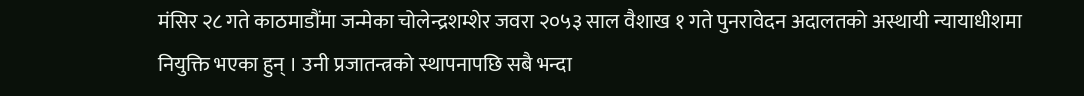मंसिर २८ गते काठमाडौंमा जन्मेका चोलेन्द्रशम्शेर जवरा २०५३ साल वैशाख १ गते पुनरावेदन अदालतको अस्थायी न्यायाधीशमा नियुक्ति भएका हुन् । उनी प्रजातन्त्रको स्थापनापछि सबै भन्दा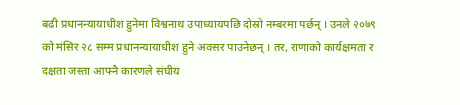बढी प्रधानन्यायाधीश हुनेमा विश्वनाथ उपाध्यायपछि दोस्रो नम्बरमा पर्छन् । उनले २०७९ को मंसिर २८ सम्म प्रधानन्यायाधीश हुने अवसर पाउनेछन् । तर, राणाको कार्यक्षमता र दक्षता जस्ता आफ्नै कारणले संघीय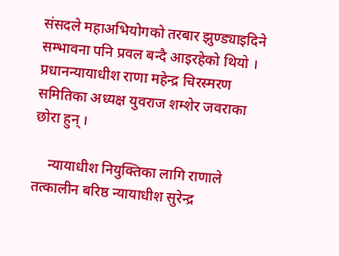संसदले महाअभियोगको तरबार झुण्ड्याइदिने सम्भावना पनि प्रवल बन्दै आइरहेको थियो । प्रधानन्यायाधीश राणा महेन्द्र चिरस्मरण समितिका अध्यक्ष युवराज शम्शेर जवराका छोरा हुन् ।

    न्यायाधीश नियुक्तिका लागि राणाले तत्कालीन बरिष्ठ न्यायाधीश सुरेन्द्र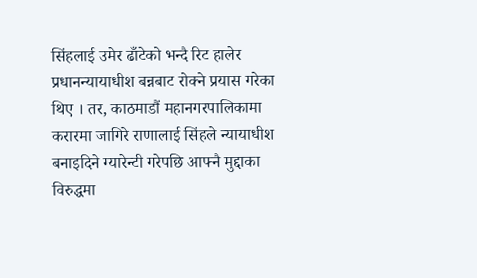सिंहलाई उमेर ढाँटेको भन्दै रिट हालेर प्रधानन्यायाधीश बन्नबाट रोक्ने प्रयास गरेका थिए । तर, काठमाडौं महानगरपालिकामा करारमा जागिरे राणालाई सिंहले न्यायाधीश बनाइदिने ग्यारेन्टी गरेपछि आफ्नै मुद्दाका विरुद्धमा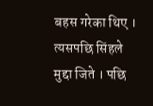बहस गरेका थिए । त्यसपछि सिंहले मुद्दा जिते । पछि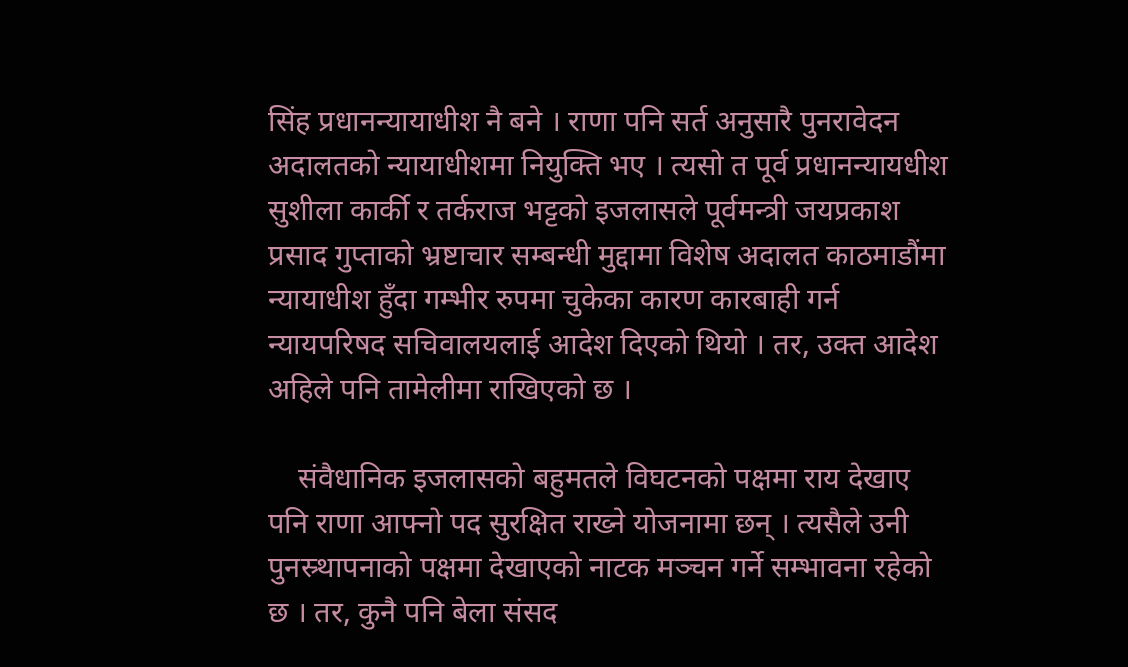सिंह प्रधानन्यायाधीश नै बने । राणा पनि सर्त अनुसारै पुनरावेदन अदालतको न्यायाधीशमा नियुक्ति भए । त्यसो त पूर्व प्रधानन्यायधीश सुशीला कार्की र तर्कराज भट्टको इजलासले पूर्वमन्त्री जयप्रकाश प्रसाद गुप्ताको भ्रष्टाचार सम्बन्धी मुद्दामा विशेष अदालत काठमाडौंमा न्यायाधीश हुँदा गम्भीर रुपमा चुकेका कारण कारबाही गर्न न्यायपरिषद सचिवालयलाई आदेश दिएको थियो । तर, उक्त आदेश अहिले पनि तामेलीमा राखिएको छ ।

    संवैधानिक इजलासको बहुमतले विघटनको पक्षमा राय देखाए पनि राणा आफ्नो पद सुरक्षित राख्ने योजनामा छन् । त्यसैले उनी पुनस्र्थापनाको पक्षमा देखाएको नाटक मञ्चन गर्ने सम्भावना रहेको छ । तर, कुनै पनि बेला संसद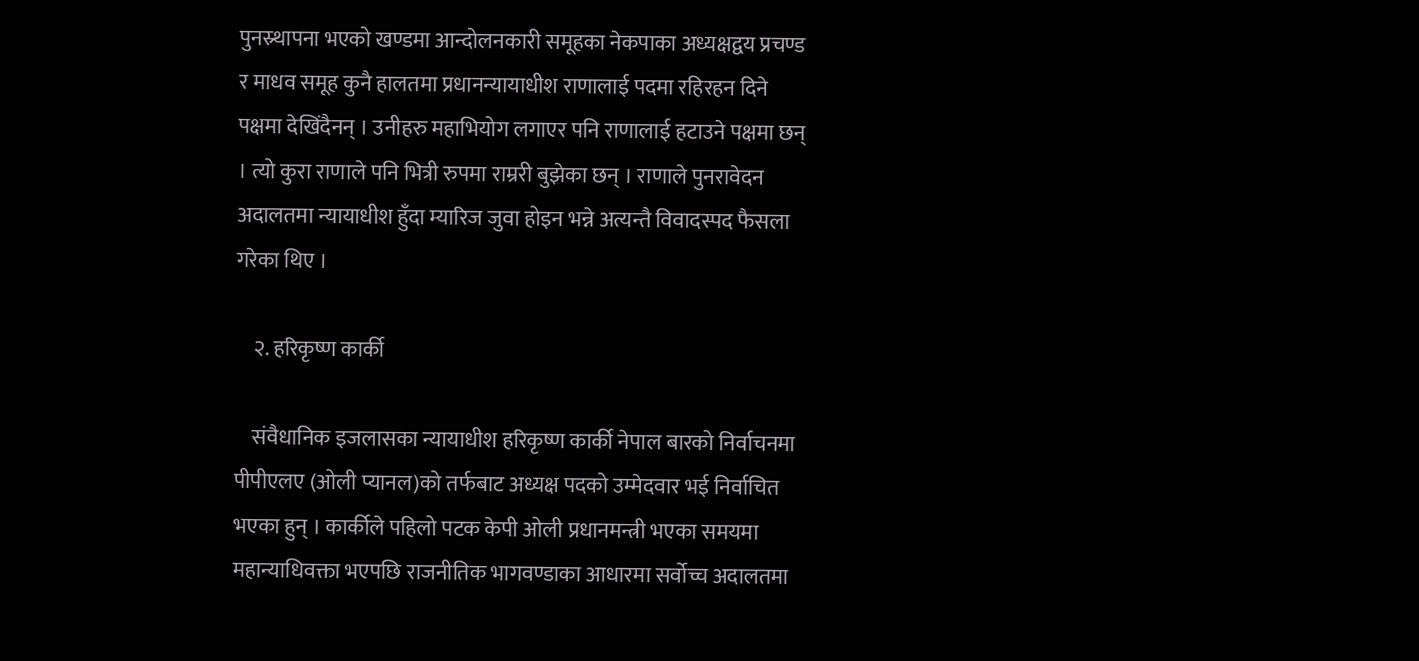पुनस्र्थापना भएको खण्डमा आन्दोलनकारी समूहका नेकपाका अध्यक्षद्वय प्रचण्ड र माधव समूह कुनै हालतमा प्रधानन्यायाधीश राणालाई पदमा रहिरहन दिने पक्षमा देखिंदैनन् । उनीहरु महाभियोग लगाएर पनि राणालाई हटाउने पक्षमा छन् । त्यो कुरा राणाले पनि भित्री रुपमा राम्ररी बुझेका छन् । राणाले पुनरावेदन अदालतमा न्यायाधीश हुँदा म्यारिज जुवा होइन भन्ने अत्यन्तै विवादस्पद फैसला गरेका थिए ।

    २. हरिकृष्ण कार्की

    संवैधानिक इजलासका न्यायाधीश हरिकृष्ण कार्की नेपाल बारको निर्वाचनमा पीपीएलए (ओली प्यानल)को तर्फबाट अध्यक्ष पदको उम्मेदवार भई निर्वाचित भएका हुन् । कार्कीले पहिलो पटक केपी ओली प्रधानमन्त्री भएका समयमा महान्याधिवक्ता भएपछि राजनीतिक भागवण्डाका आधारमा सर्वोच्च अदालतमा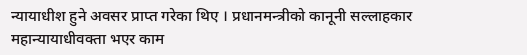न्यायाधीश हुने अवसर प्राप्त गरेका थिए । प्रधानमन्त्रीको कानूनी सल्लाहकार महान्यायाधीवक्ता भएर काम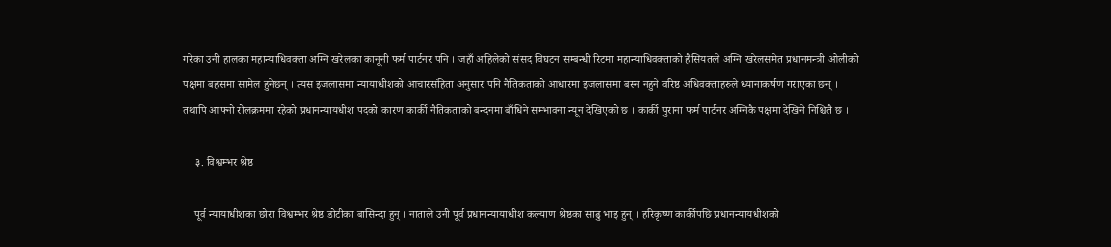गरेका उनी हालका महान्याधिवक्ता अग्नि खरेलका कानूनी फर्म पार्टनर पनि । जहाँ अहिलेको संसद विघटन सम्बन्धी रिटमा महान्याधिवक्ताको हैसियतले अग्नि खरेलसमेत प्रधानमन्त्री ओलीको पक्षमा बहसमा सामेल हुनेछन् । त्यस इजलासमा न्यायाधीशको आचारसंहिता अनुसार पनि नैतिकताको आधारमा इजलासमा बस्न नहुने वरिष्ठ अधिवक्ताहरुले ध्यानाकर्षण गराएका छन् । तथापि आफ्नो रोलक्रममा रहेको प्रधानन्यायधीश पदको कारण कार्की नैतिकताको बन्दनमा बाँधिने सम्भावना न्यून देखिएको छ । कार्की पुराना फर्म पार्टनर अग्निकै पक्षमा देखिने निश्चितै छ ।

    ३. विश्वम्भर श्रेष्ठ

    पूर्व न्यायाधीशका छोरा विश्वम्भर श्रेष्ठ डोटीका बासिन्दा हुन् । नाताले उनी पूर्व प्रधानन्यायाधीश कल्याण श्रेष्ठका साढु भाइ हुन् । हरिकृष्ण कार्कीपछि प्रधानन्यायधीशको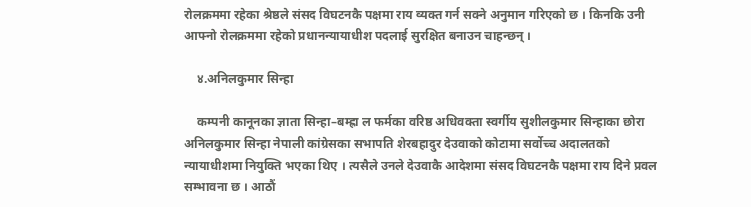रोलक्रममा रहेका श्रेष्ठले संसद विघटनकै पक्षमा राय व्यक्त गर्न सक्ने अनुमान गरिएको छ । किनकि उनी आफ्नो रोलक्रममा रहेको प्रधानन्यायाधीश पदलाई सुरक्षित बनाउन चाहन्छन् ।

    ४.अनिलकुमार सिन्हा

    कम्पनी कानूनका ज्ञाता सिन्हा–बम्ह्रा ल फर्मका वरिष्ठ अधिवक्ता स्वर्गीय सुशीलकुमार सिन्हाका छोरा अनिलकुमार सिन्हा नेपाली कांग्रेसका सभापति शेरबहादुर देउवाको कोटामा सर्वोच्च अदालतको न्यायाधीशमा नियुक्ति भएका थिए । त्यसैले उनले देउवाकै आदेशमा संसद विघटनकै पक्षमा राय दिने प्रवल सम्भावना छ । आठौं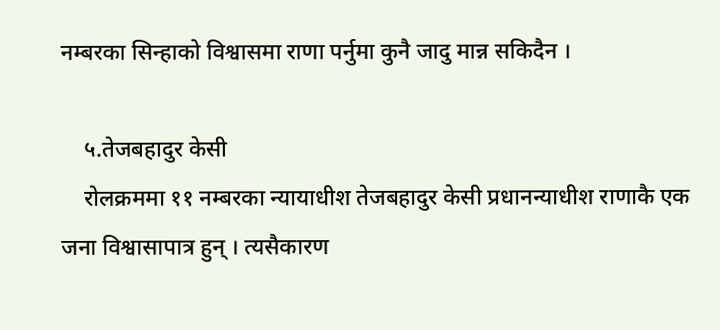नम्बरका सिन्हाको विश्वासमा राणा पर्नुमा कुनै जादु मान्न सकिदैन ।

    ५.तेजबहादुर केसी
    रोलक्रममा ११ नम्बरका न्यायाधीश तेजबहादुर केसी प्रधानन्याधीश राणाकै एक जना विश्वासापात्र हुन् । त्यसैकारण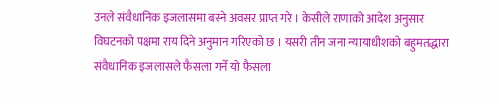उनले संवैधानिक इजलासमा बस्ने अवसर प्राप्त गरे । केसीले राणाको आदेश अनुसार विघटनको पक्षमा राय दिने अनुमान गरिएको छ । यसरी तीन जना न्यायाधीशको बहुमतद्धारा संवैधानिक इजलासले फैसला गर्ने यो फैसला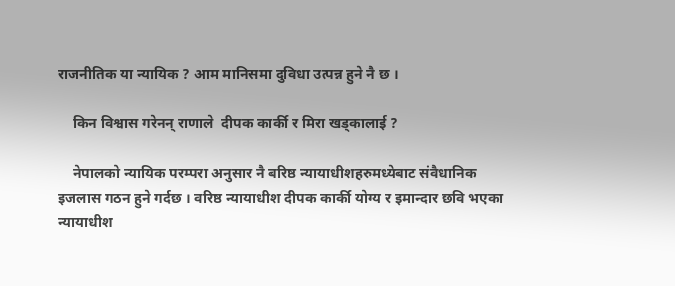राजनीतिक या न्यायिक ? आम मानिसमा दुविधा उत्पन्न हुने नै छ ।

    किन विश्वास गरेनन् राणाले  दीपक कार्की र मिरा खड्कालाई ?

    नेपालको न्यायिक परम्परा अनुसार नै बरिष्ठ न्यायाधीशहरुमध्येबाट संवैधानिक इजलास गठन हुने गर्दछ । वरिष्ठ न्यायाधीश दीपक कार्की योग्य र इमान्दार छवि भएका न्यायाधीश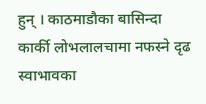हुन् । काठमाडौका बासिन्दा कार्की लोभलालचामा नफस्ने दृढ स्वाभावका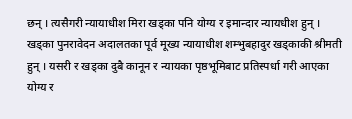छन् । त्यसैगरी न्यायाधीश मिरा खड्का पनि योग्य र इमान्दार न्यायधीश हुन् । खड्का पुनरावेदन अदालतका पूर्व मूख्य न्यायाधीश शम्भुबहादुर खड्काकी श्रीमती हुन् । यसरी र खड्का दुबै कानून र न्यायका पृष्ठभूमिबाट प्रतिस्पर्धा गरी आएका योग्य र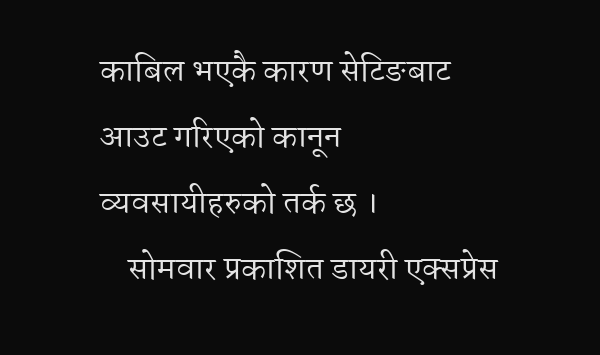काबिल भएकै कारण सेटिङबाट आउट गरिएको कानून व्यवसायीहरुको तर्क छ ।
    सोमवार प्रकाशित डायरी एक्सप्रेस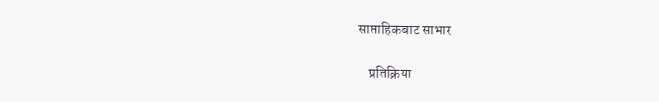साप्ताहिकबाट साभार

    प्रतिक्रिया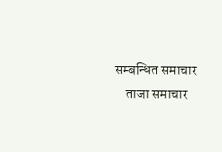सम्बन्धित समाचार
    ताजा समाचार